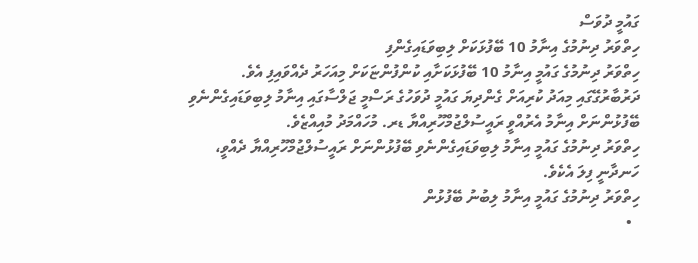ގައުމީ ދުވަސް
ހިތްވަރު ދިނުމުގެ އިނާމު 10 ބޭފުޅަކަށް ލިބިވަޑައިގެންފި
ހިތްވަރު ދިނުމުގެ ގައުމީ އިނާމު 10 ބޭފުޅަކަށާއި ކުންފުންޏަކަށް މިއަހަރު ދެއްވައިފި އެވެ.
ދަރުބާރުގޭގައި މިއަދު ކުރިއަށް ގެންދިޔަ ގައުމީ ދުވަހުގެ ރަސްމީ ޖަލްސާގައި އިނާމު ލިބިވަޑައިގެންނެވި ބޭފުޅުންނަށް އިނާމު އެރުއްވީ ރައީސުލްޖުމްހޫރިއްޔާ ޑރ. މުހައްމަދު މުއިއްޒެވެ.
ހިތްވަރު ދިނުމުގެ ގައުމީ އިނާމު ލިބިވަޑައިގެންނެވި ބޭފުޅުންނަށް ރައީސުލްޖުމްހޫރިއްޔާ ދެއްވީ، ހަނދާނީ ފިލަ އެކެވެ.
ހިތްވަރު ދިނުމުގެ ގައުމީ އިނާމު ލިބުނު ބޭފުޅުން
  •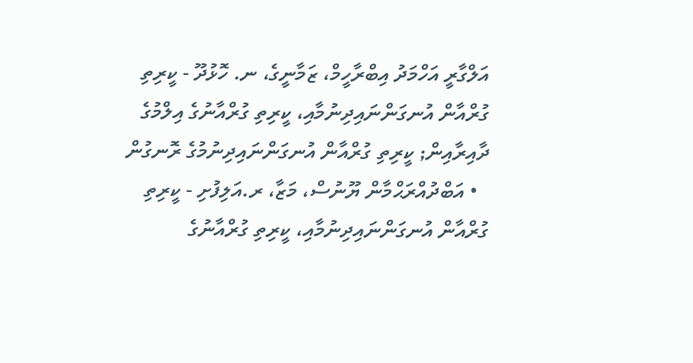އަލްގާރީ އަހްމަދު އިބްރާހީމް، ޒަމާނީގެ، ނ. ހޮޅުދޫ - ކީރިތި ގުރްއާން އުނގަންނައިދިނުމާއި، ކީރިތި ގުރްއާނުގެ އިލްމުގެ ދާއިރާއިން; ކީރިތި ގުރްއާން އުނގަންނައިދިނުމުގެ ރޮނގުން
  • އަބްދުއްރަޙްމާން ޔޫނުސް، މަޒާ، ރ.އަލިފުށި - ކީރިތި ގުރްއާން އުނގަންނައިދިނުމާއި، ކީރިތި ގުރްއާނުގެ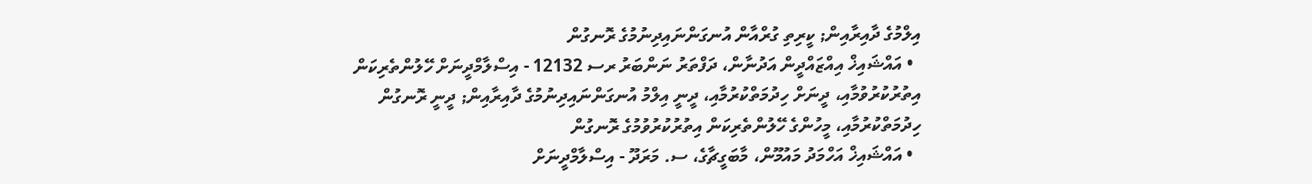އިލްމުގެ ދާއިރާއިން; ކީރިތި ގުރްއާން އުނގަންނައިދިނުމުގެ ރޮނގުން
  • އައްޝައިޚް އިއްޒައްދީން އަދުނާން، ދަފްތަރު ނަންބަރު ރސ 12132 - އިސްލާމްދީނަށް ހޭލުންތެރިކަން އިތުރުކުރުވުމާއި، ދީނަށް ހިދުމަތްކުރުމާއި، ދީނީ އިލްމު އުނގަންނައިދިނުމުގެ ދާއިރާއިން; ދީނީ ރޮނގުން ހިދުމަތްކުރުމާއި، މީހުންގެ ހޭލުންތެރިކަން އިތުރުކުރުވުމުގެ ރޮނގުން
  • އައްޝައިޚް އަހްމަދު މައުމޫން، މާބަގީޗާގެ، ސ. މަރަދޫ - އިސްލާމްދީނަށް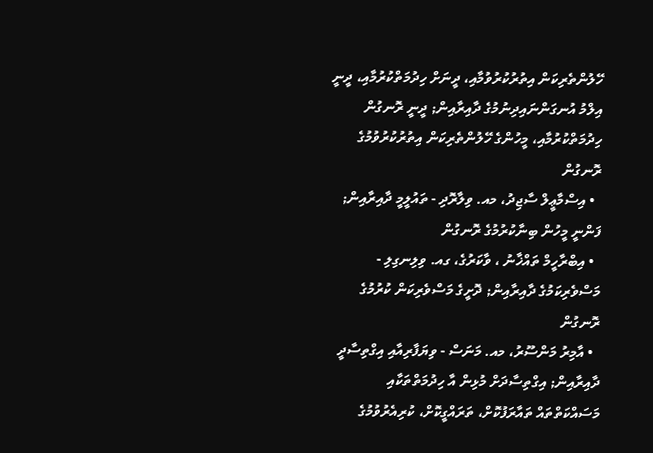ހޭލުންތެރިކަން އިތުރުކުރުވުމާއި، ދީނަށް ހިދުމަތްކުރުމާއި، ދީނީ އިލްމު އުނގަންނައިދިނުމުގެ ދާއިރާއިން; ދީނީ ރޮނގުން ހިދުމަތްކުރުމާއި، މީހުންގެ ހޭލުންތެރިކަން އިތުރުކުރުވުމުގެ ރޮނގުން
  • އިސްމާޢީލް ސާޖިދު، މއ. ވިލާރޮދި - ތައުލީމީ ދާއިރާއިން; ފަންނީ މީހުން ބިނާކުރުމުގެ ރޮނގުން
  • އިބްރާހީމް ތައްޚާނު ، ވާކަރުގެ، ގއ. ވިލިނގިލި - މަސްވެރިކަމުގެ ދާއިރާއިން; ދޮށީގެ މަސްވެރިކަން ކުރުމުގެ ރޮނގުން
  • އާމިރު މަންސޫރު، މއ. މަނަސް - ވިޔަފާރިއާއި އިގްތިސާދީ ދާއިރާއިން; އިގްތިސާދަށް މުޅިން އާ ހިދުމަތްތަކާއި މަސައްކަތްތައް ތައާރަފުކޮށް، ތަރައްގީކޮށް، ކުރިއެރުވުމުގެ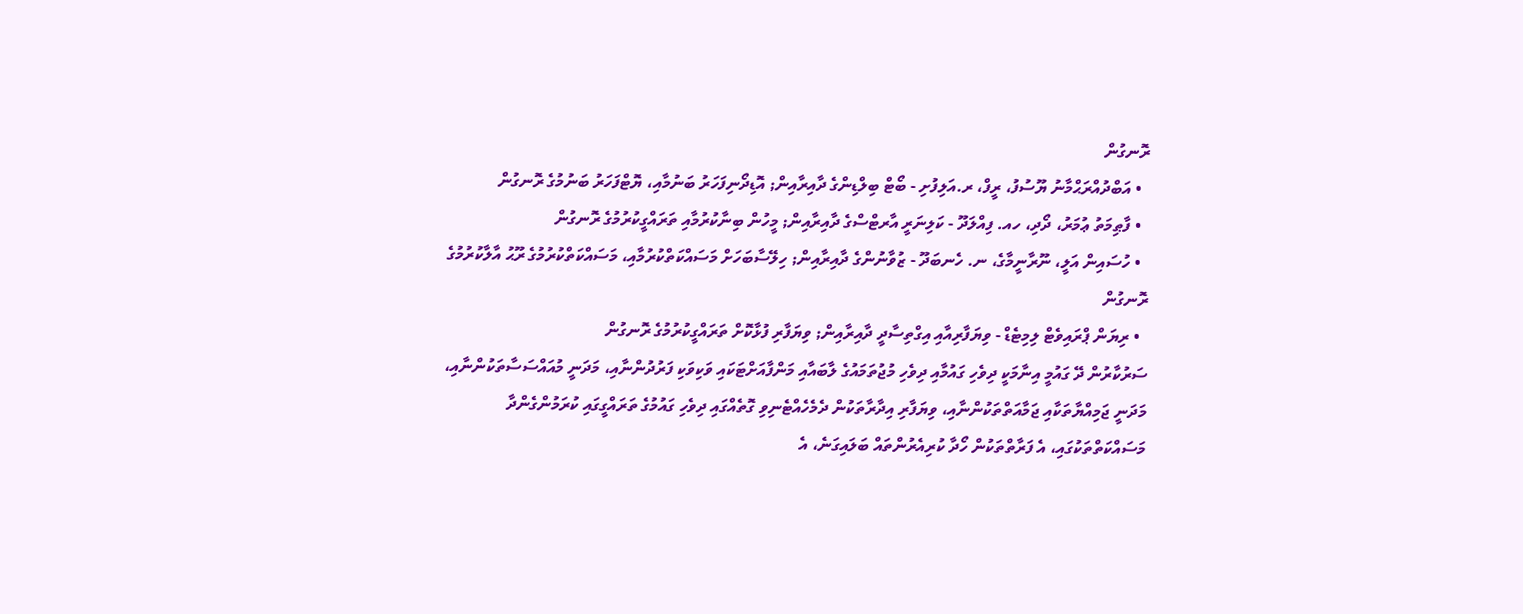ރޮނގުން
  • އަބްދުއްރަޙްމާނު ޔޫސުފު، ރީފް، ރ.އަލިފުށި - ބޯޓް ބިލްޑިންގެ ދާއިރާއިން; އޮޑިދޯނިފަހަރު ބަނުމާއި، ޔޮޓްފަހަރު ބަނުމުގެ ރޮނގުން
  • ފާޠިމަތު ޢުމަރު، ދޯދި، ހއ. ފިއްލަދޫ - ކަލިނަރީ އާރޓްސްގެ ދާއިރާއިން; މީހުން ބިނާކުރުމާއި ތަރައްގީކުރުމުގެ ރޮނގުން
  • ހުސައިން އަލީ، ނޫރާނީމާގެ، ނ. ހެނބަދޫ - ޒުވާނުންގެ ދާއިރާއިން; ހިލޭސާބަހަށް މަސައްކަތްކުރުމާއި، މަސައްކަތްކުރުމުގެ ރޫޙު އާލާކުރުމުގެ ރޮނގުން
  • ރިޔަން ޕްރައިވެޓް ލިމިޓެޑް - ވިޔަފާރިއާއި އިގްތިސާދީ ދާއިރާއިން; ވިޔަފާރި ފުޅާކޮށް ތަރައްގީކުރުމުގެ ރޮނގުން
ސަރުކާރުން ދޭ ގައުމީ އިނާމަކީ ދިވެހި ގައުމާއި ދިވެހި މުޖުތަމައުގެ ލާބައާއި މަންފާއަށްޓަކައި ވަކިވަކި ފަރުދުންނާއި، މަދަނީ މުއައްސަސާތަކުންނާއި، މަދަނީ ޖަމިއްޔާތަކާއި ޖަމާއަތްތަކުންނާއި، ވިޔަފާރި އިދާރާތަކުން ދެމެހެއްޓެނިވި ގޮތެއްގައި ދިވެހި ގައުމުގެ ތަރައްގީގައި ކުރަމުންގެންދާ މަސައްކަތްތަކުގައި، އެ ފަރާތްތަކުން ހޯދާ ކުރިއެރުންތައް ބަލައިގަނެ، އެ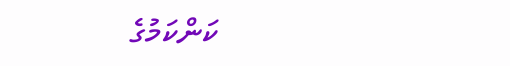ކަންކަމުގެ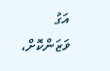އަގު ވަޒަންކޮށް،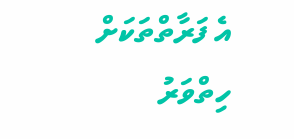އެ ފަރާތްތަކަށް ހިތްވަރު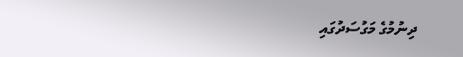ދިނުމުގެ މަގުސަދުގައި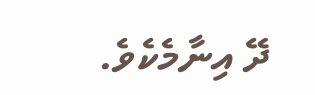ދޭ އިނާމެކެވެ.